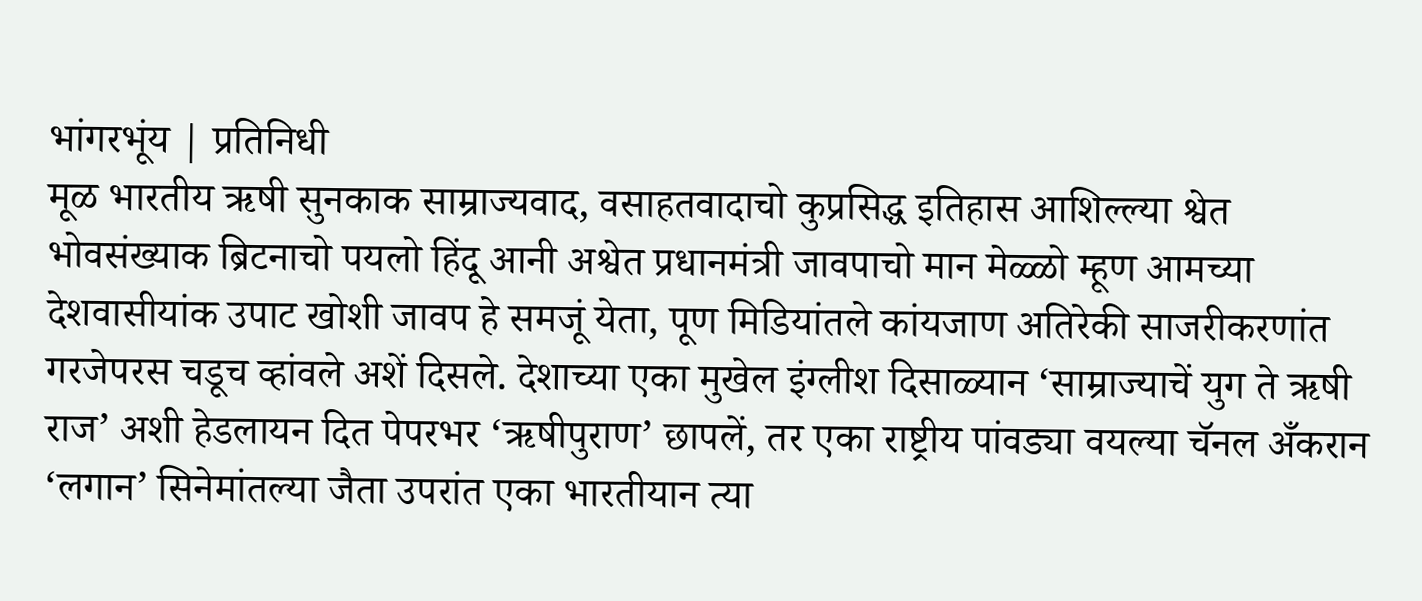भांगरभूंय | प्रतिनिधी
मूळ भारतीय ऋषी सुनकाक साम्राज्यवाद, वसाहतवादाचो कुप्रसिद्ध इतिहास आशिल्ल्या श्वेत भोवसंख्याक ब्रिटनाचो पयलो हिंदू आनी अश्वेत प्रधानमंत्री जावपाचो मान मेळ्ळो म्हूण आमच्या देशवासीयांक उपाट खोशी जावप हे समजूं येता, पूण मिडियांतले कांयजाण अतिरेकी साजरीकरणांत गरजेपरस चडूच व्हांवले अशें दिसले. देशाच्या एका मुखेल इंग्लीश दिसाळ्यान ‘साम्राज्याचें युग ते ऋषी राज’ अशी हेडलायन दित पेपरभर ‘ऋषीपुराण’ छापलें, तर एका राष्ट्रीय पांवड्या वयल्या चॅनल अँकरान ‘लगान’ सिनेमांतल्या जैता उपरांत एका भारतीयान त्या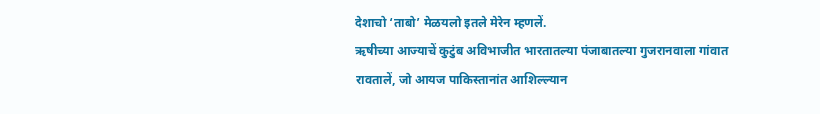देशाचो ‘ताबो’ मेळयलो इतले मेरेन म्हणलें.
ऋषीच्या आज्याचें कुटुंब अविभाजीत भारतातल्या पंजाबातल्या गुजरानवाला गांवात रावतालें, जो आयज पाकिस्तानांत आशिल्ल्यान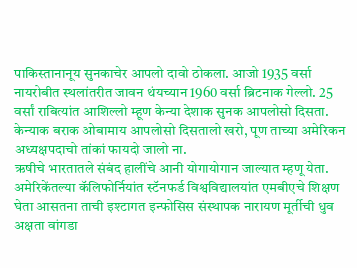पाकिस्तानानूय सुनकाचेर आपलो दावो ठोकला. आजो 1935 वर्सा नायरोबीत स्थलांतरीत जावन थंयच्यान 1960 वर्सा ब्रिटनाक गेल्लो. 25 वर्सां राबित्यांत आशिल्लो म्हूण केन्या देशाक सुनक आपलोसो दिसता. केन्याक बराक ओबामाय आपलोसो दिसतालो खरो, पूण ताच्या अमेरिकन अध्यक्षपदाचो तांकां फायदो जालो ना.
ऋषीचे भारतातले संबंद हालींचे आनी योगायोगान जाल्यात म्हणू येता. अमेरिकेंतल्या कॅलिफोर्नियांत स्टॅनफर्ड विश्वविद्यालयांत एमबीएचे शिक्षण घेता आसतना ताची इश्टागत इन्फोसिस संस्थापक नारायण मूर्तीची धुव अक्षता वांगडा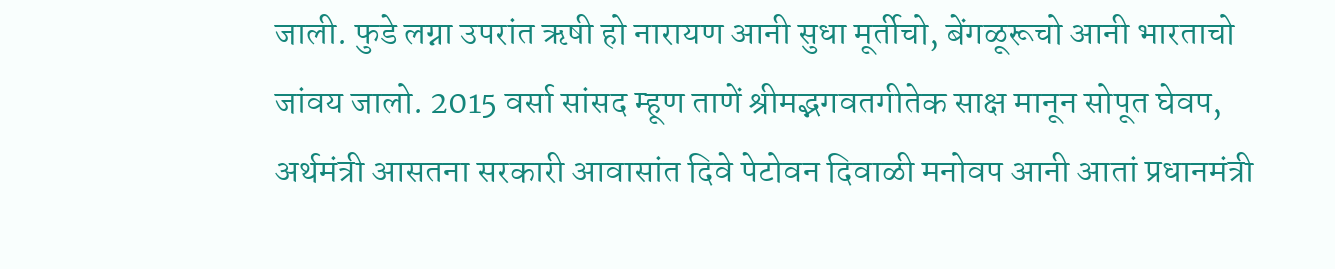जाली. फुडे लग्ना उपरांत ऋषी हो नारायण आनी सुधा मूर्तीचो, बेंगळूरूचो आनी भारताचो जांवय जालो. 2015 वर्सा सांसद म्हूण ताणें श्रीमद्भगवतगीतेक साक्ष मानून सोपूत घेवप, अर्थमंत्री आसतना सरकारी आवासांत दिवे पेटोवन दिवाळी मनोवप आनी आतां प्रधानमंत्री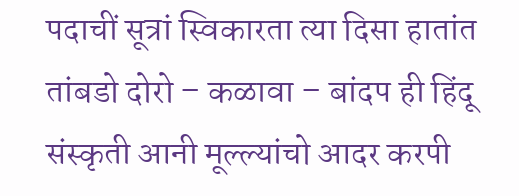पदाचीं सूत्रां स्विकारता त्या दिसा हातांत तांबडो दोरो – कळावा – बांदप ही हिंदू संस्कृती आनी मूल्ल्यांचो आदर करपी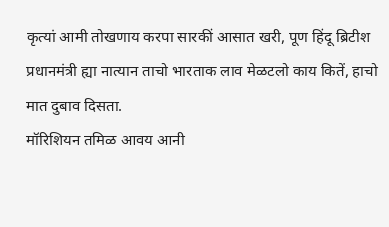कृत्यां आमी तोखणाय करपा सारकीं आसात खरी, पूण हिंदू ब्रिटीश प्रधानमंत्री ह्या नात्यान ताचो भारताक लाव मेळटलो काय कितें, हाचो मात दुबाव दिसता.
मॉरिशियन तमिळ आवय आनी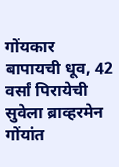गोंयकार बापायची धूव, 42 वर्सां पिरायेची सुवेला ब्राव्हरमेन गोंयांत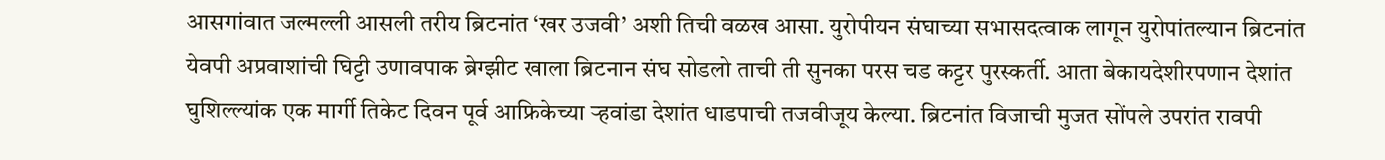आसगांवात जल्मल्ली आसली तरीय ब्रिटनांत ‘खर उजवी’ अशी तिची वळख आसा. युरोपीयन संघाच्या सभासदत्वाक लागून युरोपांतल्यान ब्रिटनांत येवपी अप्रवाशांची घिट्टी उणावपाक ब्रेग्झीट खाला ब्रिटनान संघ सोडलो ताची ती सुनका परस चड कट्टर पुरस्कर्ती. आता बेकायदेशीरपणान देशांत घुशिल्ल्यांक एक मार्गी तिकेट दिवन पूर्व आफ्रिकेच्या ऱ्हवांडा देशांत धाडपाची तजवीजूय केल्या. ब्रिटनांत विजाची मुजत सोंपले उपरांत रावपी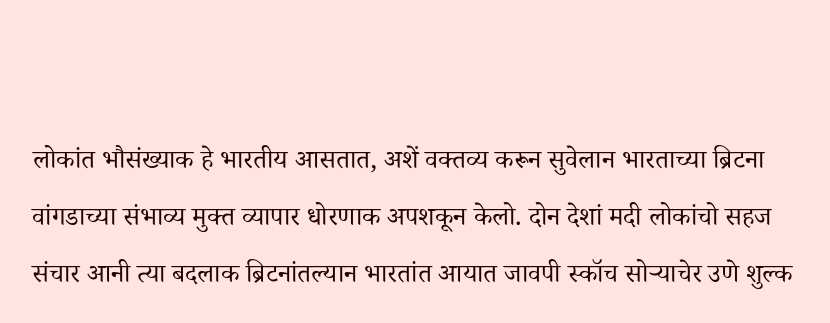लोकांत भौसंख्याक हे भारतीय आसतात, अशें वक्तव्य करून सुवेलान भारताच्या ब्रिटना वांगडाच्या संभाव्य मुक्त व्यापार धोरणाक अपशकून केलो. दोन देशां मदी लोकांचो सहज संचार आनी त्या बदलाक ब्रिटनांतल्यान भारतांत आयात जावपी स्कॉच सोऱ्याचेर उणे शुल्क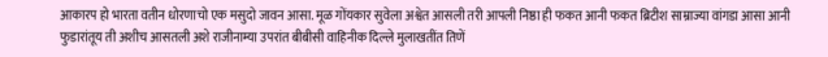आकारप हो भारता वतीन धोरणाचो एक मसुदो जावन आसा. मूळ गोंयकार सुवेला अश्वेत आसली तरी आपली निष्ठा ही फकत आनी फकत ब्रिटीश साम्राज्या वांगडा आसा आनी फुडारांतूय ती अशीच आसतली अशे राजीनाम्या उपरांत बीबीसी वाहिनीक दिल्ले मुलाखतींत तिणें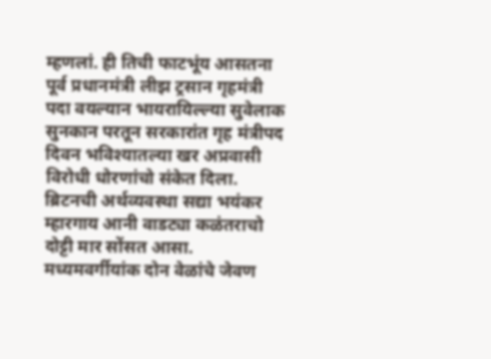म्हणलां. ही तिची फाटभूंय आसतना पूर्व प्रधानमंत्री लीझ ट्रसान गृहमंत्री पदा वयल्यान भायरायिल्ल्या सुवेलाक सुनकान परतून सरकारांत गृह मंत्रीपद दिवन भविश्यातल्या खर अप्रवासी विरोधी धोरणांचो संकेत दिला.
ब्रिटनची अर्थव्यवस्था सद्या भयंकर म्हारगाय आनी वाडट्या कळंतराचो दोट्टी मार सोंसत आसा. मध्यमवर्गीयांक दोन वेळांचे जेवण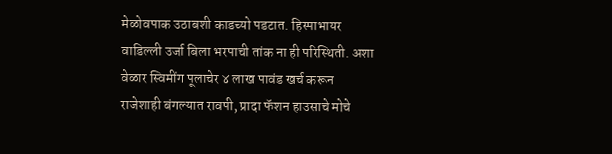मेळोवपाक उठाबशी काडच्यो पडटात. हिस्पाभायर वाडिल्ली उर्जा बिला भरपाची तांक ना ही परिस्थिती. अशा वेळार स्विमींग पूलाचेर ४ लाख पावंड खर्च करून राजेशाही बंगल्यात रावपी, प्रादा फॅशन हाउसाचे मोचे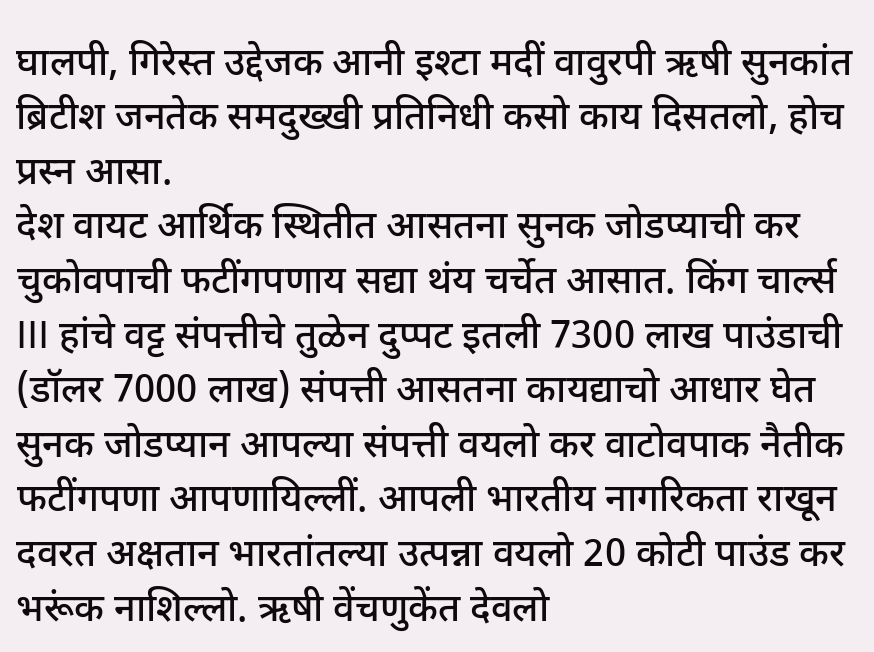घालपी, गिरेस्त उद्देजक आनी इश्टा मदीं वावुरपी ऋषी सुनकांत ब्रिटीश जनतेक समदुख्खी प्रतिनिधी कसो काय दिसतलो, होच प्रस्न आसा.
देश वायट आर्थिक स्थितीत आसतना सुनक जोडप्याची कर चुकोवपाची फटींगपणाय सद्या थंय चर्चेत आसात. किंग चार्ल्स III हांचे वट्ट संपत्तीचे तुळेन दुप्पट इतली 7300 लाख पाउंडाची (डॉलर 7000 लाख) संपत्ती आसतना कायद्याचो आधार घेत सुनक जोडप्यान आपल्या संपत्ती वयलो कर वाटोवपाक नैतीक फटींगपणा आपणायिल्लीं. आपली भारतीय नागरिकता राखून दवरत अक्षतान भारतांतल्या उत्पन्ना वयलो 20 कोटी पाउंड कर भरूंक नाशिल्लो. ऋषी वेंचणुकेंत देवलो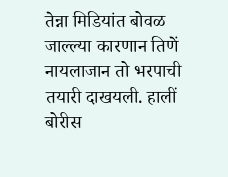तेन्ना मिडियांत बोवळ जाल्ल्या कारणान तिणें नायलाजान तो भरपाची तयारी दाखयली. हालीं बोरीस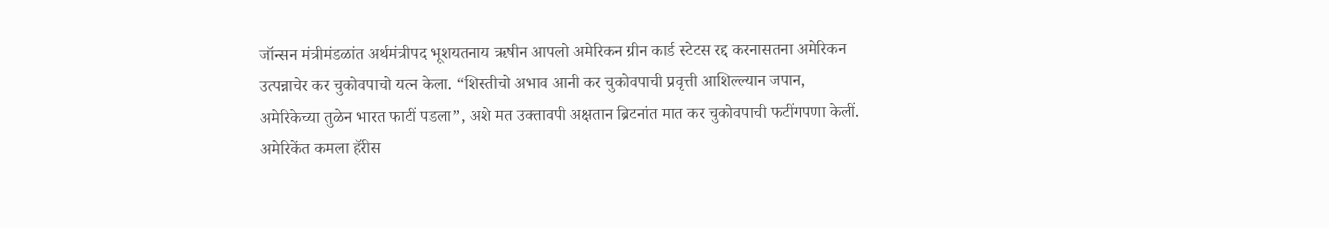जॉन्सन मंत्रीमंडळांत अर्थमंत्रीपद भूशयतनाय ऋषीन आपलो अमेरिकन ग्रीन कार्ड स्टेटस रद्द करनासतना अमेरिकन उत्पन्नाचेर कर चुकोवपाचो यत्न केला. “शिस्तीचो अभाव आनी कर चुकोवपाची प्रवृत्ती आशिल्ल्यान जपान, अमेरिकेच्या तुळेन भारत फाटीं पडला”, अशे मत उक्तावपी अक्षतान ब्रिटनांत मात कर चुकोवपाची फटींगपणा केलीं.
अमेरिकेंत कमला हॅरीस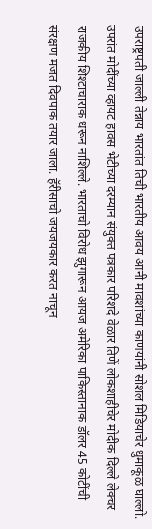उपराष्ट्रपती जाल्ली तेन्नाय भारतांत तिची भारतीय आवय आनी मावशांच्या काणयांनी सोशल मिडियाचेर धुमाकूळ घाल्लो. उपरांत मोदींच्या व्हायट हावस भेटीच्या दरम्यान संयुक्त पत्रकार परिशदे वेळार तिणें लोकशाहीचेर मोदीक दिल्ले लेक्चर राजकीय शिश्टाचाराक धरून नाशिल्ले. भारताचो विरोध झुगारून आयज अमेरिका पाकिस्तानाक डॉलर 45 कोटींची संरक्षण मजत दिवपाक तयार जाला. हॅरीसाचो जयजयकार करत नाचून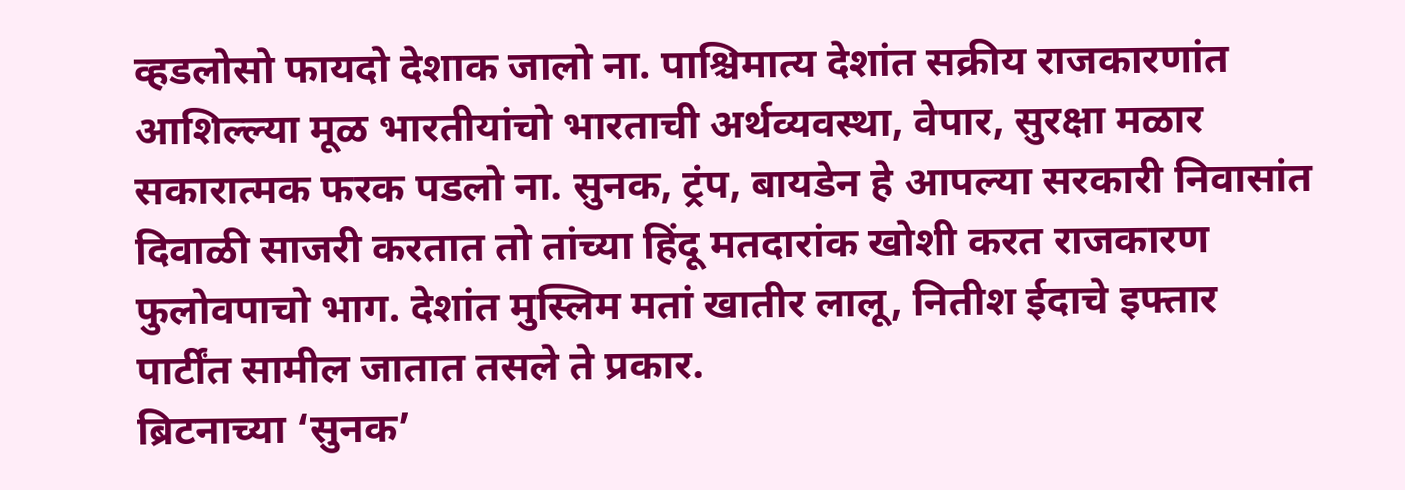व्हडलोसो फायदो देशाक जालो ना. पाश्चिमात्य देशांत सक्रीय राजकारणांत आशिल्ल्या मूळ भारतीयांचो भारताची अर्थव्यवस्था, वेपार, सुरक्षा मळार सकारात्मक फरक पडलो ना. सुनक, ट्रंप, बायडेन हे आपल्या सरकारी निवासांत दिवाळी साजरी करतात तो तांच्या हिंदू मतदारांक खोशी करत राजकारण फुलोवपाचो भाग. देशांत मुस्लिम मतां खातीर लालू, नितीश ईदाचे इफ्तार पार्टींत सामील जातात तसले ते प्रकार.
ब्रिटनाच्या ‘सुनक’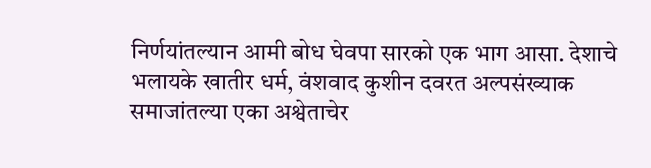निर्णयांतल्यान आमी बोध घेवपा सारको एक भाग आसा. देशाचे भलायके खातीर धर्म, वंशवाद कुशीन दवरत अल्पसंख्याक समाजांतल्या एका अश्वेताचेर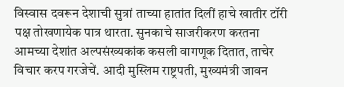विस्वास दवरून देशाची सुत्रां ताच्या हातांत दिलीं हाचे खातीर टॉरी पक्ष तोखणायेक पात्र थारता. सुनकाचे साजरीकरण करतना आमच्या देशांत अल्पसंख्यकांक कसली वागणूक दितात, ताचेर विचार करप गरजेचें. आदी मुस्लिम राष्ट्रपती, मुख्यमंत्री जावन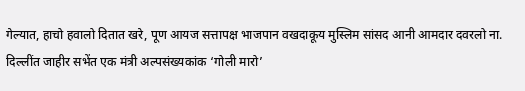गेल्यात, हाचो हवालो दितात खरे, पूण आयज सत्तापक्ष भाजपान वखदाकूय मुस्लिम सांसद आनी आमदार दवरलो ना. दिल्लींत जाहीर सभेंत एक मंत्री अल्पसंख्यकांक ‘गोली मारो’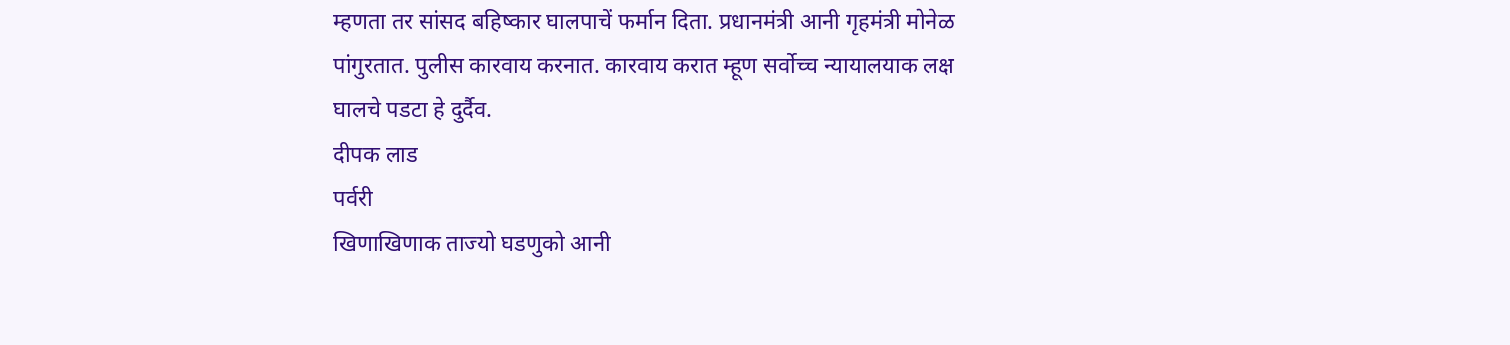म्हणता तर सांसद बहिष्कार घालपाचें फर्मान दिता. प्रधानमंत्री आनी गृहमंत्री मोनेळ पांगुरतात. पुलीस कारवाय करनात. कारवाय करात म्हूण सर्वोच्च न्यायालयाक लक्ष घालचे पडटा हे दुर्दैव.
दीपक लाड
पर्वरी
खिणाखिणाक ताज्यो घडणुको आनी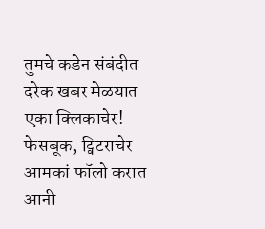तुमचे कडेन संबंदीत दरेक खबर मेळयात एका क्लिकाचेर! फेसबूक, ट्विटराचेर आमकां फॉलो करात आनी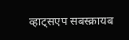व्हाट्सएप सबस्क्रायब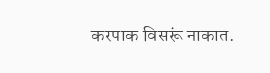करपाक विसरूं नाकात.